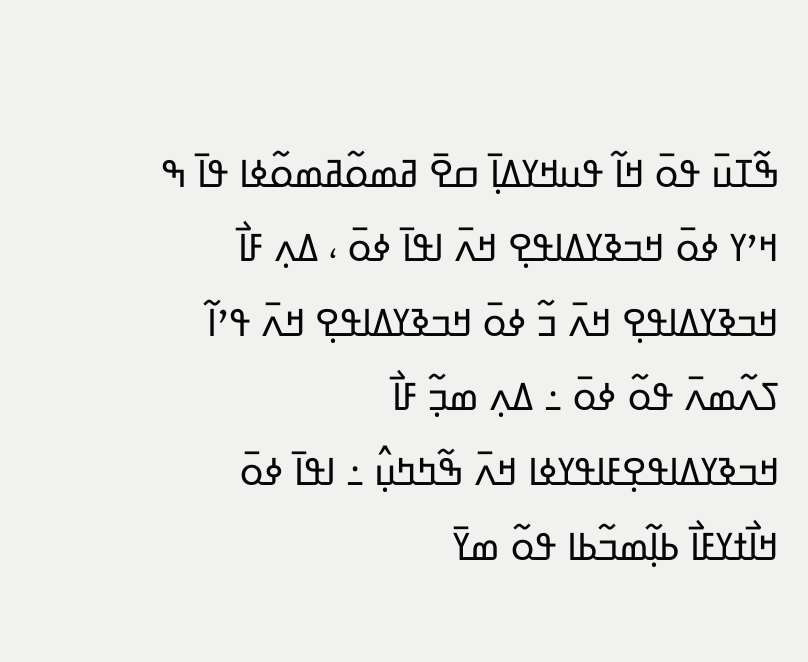ߒ߬ߠߎ߫ ߟߋ߫ ߞߊ߬ ߟߎߞߌߡߊ߲߫ ߛߐ߫ ߥߘߋ߬ߥߘߋ߬ߦߊ ߟߊ߫ ߒ ߞߴߌ ߦߋ߫ ߞߏߢߌߡߊߟߐ߲ ߞߍ߫ ߊߟߊ߫ ߦߋ߫ ، ߡߍ߲ ߓߊ߯ ߞߏߢߌߡߊߟߐ߲ ߞߍ߫ ߏ߬ ߦߋ߫ ߞߏߢߌߡߊߟߐ߲ ߞߍ߫ ߟߴߊ߬ ߖߍ߬ߘߍ߫ ߟߋ߬ ߦߋ߫ ߸ ߡߍ߲ ߘߏ߲߬ ߓߊ߯ ߞߏߢߌߡߊߟߐ߲ߓߊߟߌߦߊ ߞߍ߫ ߒ߬ߤߤߎ߲߮ ߸ ߊߟߊ߫ ߦߋ߫ ߞߊ߯ߙߌߓߊ߯ ߕߊ߲߬ߘߏ߬ߕߊ ߟߋ߬ ߘߌ߫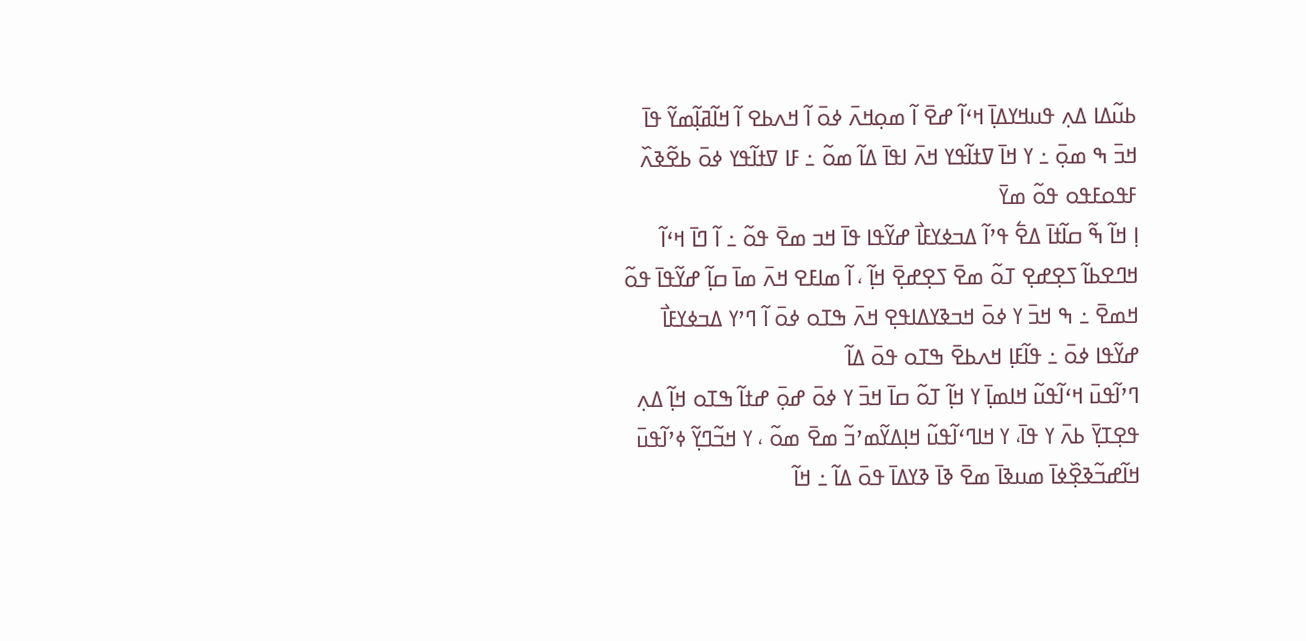ߕߎ߬ߡߊ ߡߍ߲ ߟߎߞߌߡߊ߲߫ ߞߵߊ߬ ߝߐ߫ ߊ߬ ߘߋ߲ߞߍ߫ ߦߋ߫ ߊ߬ ߞߍߕߐ ߊ߬ ߞߊ߬ߥߊ߲߬ߘߌ߬ ߟߊ߫ ߞߏ߫ ߒ ߘߋ߲߫ ߸ ߌ ߞߊ߫ ߜߙߊ߬ߟߌ ߞߍ߫ ߊߟߊ߫ ߡߊ߬ ߘߋ߬ ߸ ߓߊ ߜߙߊ߬ߟߌ ߦߋ߫ ߕߐ߬ߢߍ߰ ߓߟߋߓߟߋ ߟߋ߬ ߘߌ߫
ߊ߲ ߞߊ߬ ߒ߬ ߛߊ߬ߙߊ߫ ߡߐ߱ ߟߴߊ߬ ߡߏߦߌߓߊ߯ ߝߌ߬ߟߊ ߟߊ߫ ߞߏ ߘߐ߫ ߟߋ߬ ߸ ߊ߬ ߣߊ߫ ߞߵߊ߬ ߞߣߐߕߊ߬ ߖߐ߲ߝߐ߲ ߠߋ߬ ߘߐ߫ ߖߐ߲ߝߐ߲߫ ߞߊ߲߬ ، ߊ߬ ߘߊߓߐ ߞߍ߫ ߘߊ߫ ߛߊ߲߬ ߝߌ߬ߟߊ߫ ߟߋ߬ ߞߘߐ߫ ߸ ߒ ߞߏ߫ ߌ ߦߋ߫ ߞߏߢߌߡߊߟߐ߲ ߞߍ߫ ߒߠߋ ߦߋ߫ ߊ߬ ߣߴߌ ߡߏߦߌߓߊ߯ ߝߌ߬ߟߊ ߦߋ߫ ߸ ߟߊ߬ߓߊ߲ ߞߍߕߐ߫ ߒߠߋ ߟߋ߫ ߡߊ߬
ߣߴߊ߬ߟߎ߫ ߞߵߊ߬ߟߎ߬ ߞߊߘߊ߲߫ ߌ ߞߊ߲߬ ߠߋ߬ ߛߊ߫ ߞߏ߫ ߌ ߦߋ߫ ߝߋ߲߫ ߝߙߊ߬ ߒߠߋ ߞߊ߲߬ ߡߍ߲ ߟߐ߲ߠߌ߲߫ ߕߍ߫ ߌ ߟߊ߫، ߌ ߞߊߣߵߊ߬ߟߎ߬ ߞߊ߲ߡߌ߬ߘߴߏ߬ ߘߐ߫ ߘߋ߬ ، ߌ ߞߏ߬ߣߌ߲߬ ߦߴߊ߬ߟߎ߫ ߞߊ߬ߝߏ߬ߢߐ߲߰ߦߊ߫ ߘߎߢߊ߫ ߘߐ߫ ߢߊ߫ ߢߌߡߊ߫ ߟߋ߫ ߡߊ߬ ߸ ߞߊ߬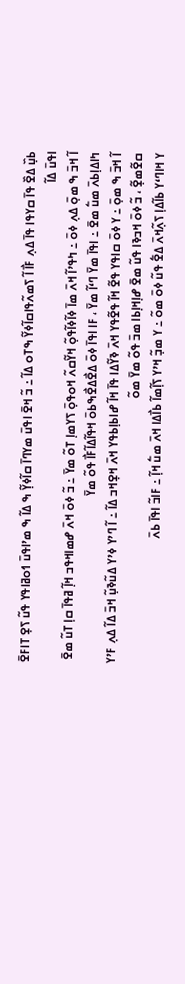ߕߎ߲߰ ߡߐ߰ ߟߊ߫ ߛߌߟߊ ߟߊ߫ ߡߍ߲ ߓߊ߯ ߊ߬ ߖߘߍ߬ߟߊߛߊ߬ߦߌ߬ ߒߠߋ ߡߊ߬ ߸ ߏ߬ ߞߐ߫ ߊߟߎ߫ ߘߌߣߊ߫ ߛߊ߬ߦߌ߲߬ ߒ ߡߊ߬ ߒ ߘߴߊߟߎ߫ ߗߋߥߊߟߌ ߟߎ߬ ߖߐ߲ ߠߊߓߐ߫ ߊߟߎ߫ ߡߊ߬
ߊ߬ ߞߏ߫ ߒ ߘߋ߲߫ ߡߍ߲ ߦߋ߫ ߸ ߤߟߴߊ߬ ߞߍ߫ ߘߊ߫ ߦߊ߬ߦߊ߬ߟߋ߲߬ ߞߌ߬ߛߍ߬ ߞߋߟߋ߲߫ ߖߌߘߊ߲ ߠߋ߬ ߘߌ߫ ߸ ߏ߬ ߦߋ߫ ߞߍ߫ ߝߘߊߞߟߏ ߞߊ߲߬ ߥߟߊ߫ ߛߊ߲ ߠߎ߬ ߘߐ߫ ߤߊߡߊ߲ߕߍ߫ ߘߎ߱ ߘߐ߫ ߸ ߊߟߊ߫ ߘߌ߫ ߣߵߊ߬ ߘߌ߫ ، ߓߊ ߊߟߊ߫ ߦߋ߫ ߡߐ߯ߡߐ߯ߒߕߋ߫ ߞߟߊ߬ߡߊ߬ߓߊ߯ ߟߋ߬ ߘߌ߫
ߊ߬ ߞߏ߫ ߒ ߘߋ߲߫ ߸ ߌ ߦߋ߫ ߛߊߟߌ ߟߐ߬ ߞߊ߬ ߟߐ߬ߟߌ ߞߍ߫ ߢߌ߬ߡߊ ߟߊ߫ ߞߊ߬ ߝߊߕߊ߲ߕߟߌ ߞߍ߫ ߞߐ߲ߞߏ ߡߊ߬ ߸ ߊ߬ ߣߴߌ ߦߴߌ ߡߎ߬ߢߎ߲߬ ߞߏ߫ ߡߊ߬ ߡߍ߲ ߓߴߌ ߛߐ߬ߘߐ߲߬ ، ߏ߬ ߦߋ߫ ߞߏߢߊ ߟߎ߬ ߘߐ߫ ߝߊ߲ߞߊ߲ߕߊ ߘߏ߫ ߟߋ߬ ߘߌ߫ ߘߋ߬
ߌ ߞߊߣߵߌ ߕߊ߬ߡߊ߲ ߖߍ߲߬ߞߍ߫ ߡߐ߱ ߟߎ߬ ߦߋ߫ ߘߋ߬ ߸ ߌ ߘߏ߲߬ ߞߴߌ ߖߊ߲߬ߘߊ߬ ߕߊ߯ߡߊ ߞߍ߫ ߘߎ߱ ߞߊ߲߬ ߸ ߓߊߏ߬ ߊߟߊ߫ ߕߍ߫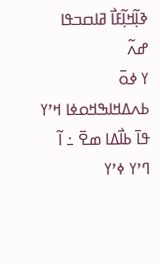ߢߊ߲߬ߞߊ߲߬ߓߊ߯ ߥߊߛߏߟߊ ߝߍ߬
ߌ ߦߋ߫ ߕߍߡߞߊߒߞߋߦߊ ߞߴߌ ߟߊ߫ ߕߊ߯ߡߊ ߘߐ߫ ߸ ߊ߬ ߣߴߌ ߦߴߌ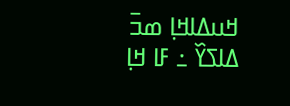ߞߎߡߊߞߊ߲ ߘߏ߫ ߡߊߖߌ߰ ߸ ߓߊ ߞߊ߲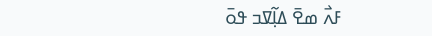ߓߍ߯ ߘߐ߫ ߡߊ߲߬ߜߏ ߟߋ߫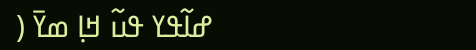ߝߊ߬ߟߌ ߟߎ߬ ߞߊ߲ ߘߌ߫ (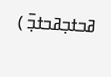ߥߏߙߏ߲ߥߏߙߏ߲߫ )